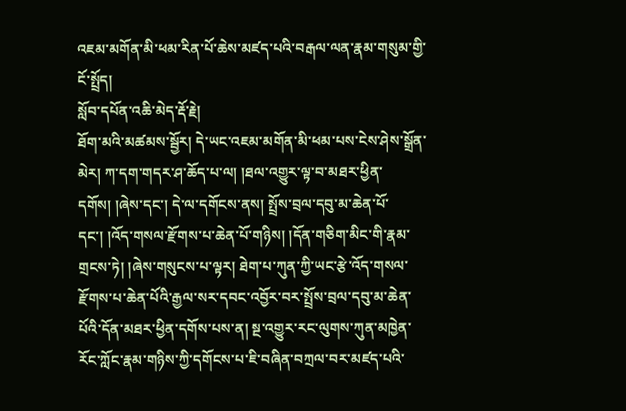འཇམ་མགོན་མི་ཕམ་རིན་པོ་ཆེས་མཛད་པའི་བརྒལ་ལན་རྣམ་གསུམ་གྱི་ངོ་སྤྲོད།
སློབ་དཔོན་འཆི་མེད་རྡོ་རྗེ།
ཐོག་མའི་མཚམས་སྦྱོར། དེ་ཡང་འཇམ་མགོན་མི་ཕམ་པས་ངེས་ཤེས་སྒྲོན་མེར། ཀ་དག་གདར་ཤ་ཆོད་པ་ལ། །ཐལ་འགྱུར་ལྟ་བ་མཐར་ཕྱིན་དགོས། །ཞེས་དང་། དེ་ལ་དགོངས་ནས། སྤྲོས་བྲལ་དབུ་མ་ཆེན་པོ་དང་། །འོད་གསལ་རྫོགས་པ་ཆེན་པོ་གཉིས། །དོན་གཅིག་མིང་གི་རྣམ་གྲངས་ཏེ། །ཞེས་གསུངས་པ་ལྟར། ཐེག་པ་ཀུན་ཀྱི་ཡང་རྩེ་འོད་གསལ་རྫོགས་པ་ཆེན་པོའི་རྒྱལ་སར་དབང་འབྱོར་བར་སྤྲོས་བྲལ་དབུ་མ་ཆེན་པོའི་དོན་མཐར་ཕྱིན་དགོས་པས་ན། སྔ་འགྱུར་རང་ལུགས་ཀུན་མཁྱེན་རོང་ཀློང་རྣམ་གཉིས་ཀྱི་དགོངས་པ་ཇི་བཞིན་བཀྲལ་བར་མཛད་པའི་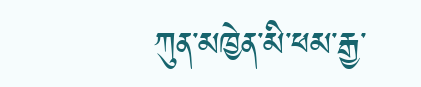ཀུན་མཁྱེན་མི་ཕམ་རྒྱ་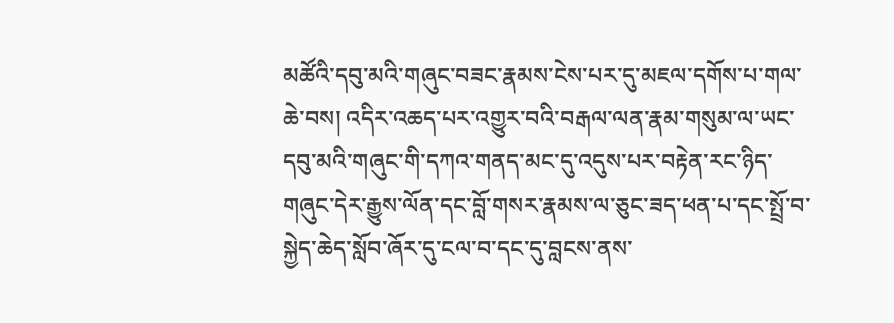མཚོའི་དབུ་མའི་གཞུང་བཟང་རྣམས་ངེས་པར་དུ་མཇལ་དགོས་པ་གལ་ཆེ་བས། འདིར་འཆད་པར་འགྱུར་བའི་བརྒལ་ལན་རྣམ་གསུམ་ལ་ཡང་དབུ་མའི་གཞུང་གི་དཀའ་གནད་མང་དུ་འདུས་པར་བརྟེན་རང་ཉིད་གཞུང་དེར་རྒྱུས་ལོན་དང་བློ་གསར་རྣམས་ལ་ཅུང་ཟད་ཕན་པ་དང་སྤྲོ་བ་སྐྱེད་ཆེད་སློབ་ཞོར་དུ་ངལ་བ་དང་དུ་བླངས་ནས་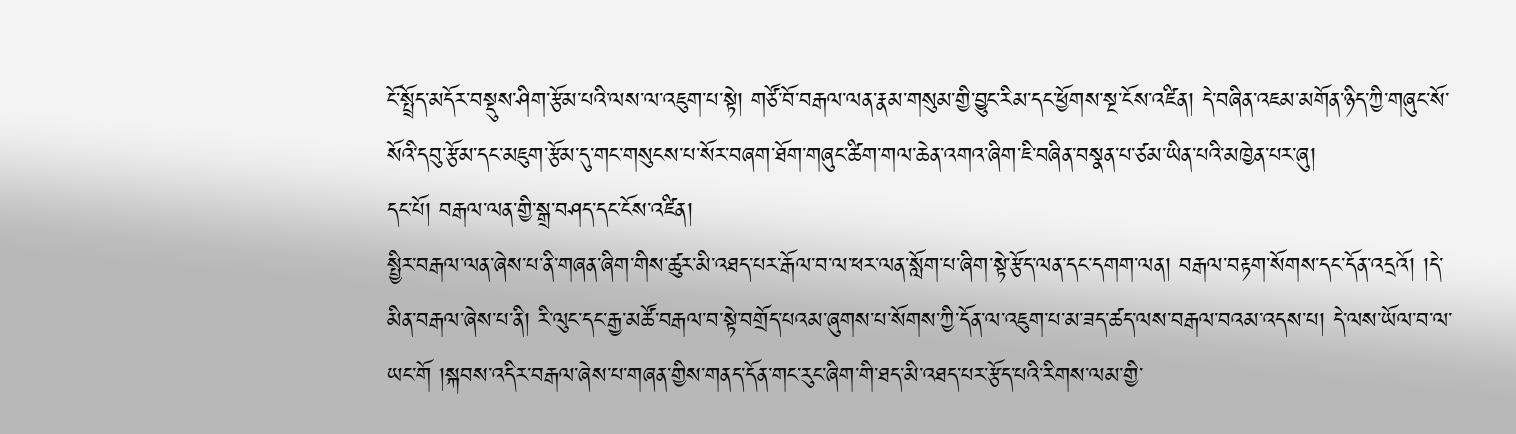ངོ་སྤྲོད་མདོར་བསྡུས་ཤིག་རྩོམ་པའི་ལས་ལ་འཇུག་པ་སྟེ། གཙོ་བོ་བརྒལ་ལན་རྣམ་གསུམ་གྱི་བྱུང་རིམ་དང་ཕྱོགས་སྔ་ངོས་འཛིན། དེ་བཞིན་འཇམ་མགོན་ཉིད་ཀྱི་གཞུང་སོ་སོའི་དབུ་རྩོམ་དང་མཇུག་རྩོམ་དུ་གང་གསུངས་པ་སོར་བཞག་ཐོག་གཞུང་ཚིག་གལ་ཆེན་འགའ་ཞིག་ཇི་བཞིན་བསྣན་པ་ཙམ་ཡིན་པའི་མཁྱེན་པར་ཞུ།
དང་པོ། བརྒལ་ལན་གྱི་སྒྲ་བཤད་དང་ངོས་འཛིན།
སྤྱིར་བརྒལ་ལན་ཞེས་པ་ནི་གཞན་ཞིག་གིས་ཚུར་མི་འཐད་པར་རྒོལ་བ་ལ་ཕར་ལན་སློག་པ་ཞིག་སྟེ་རྩོད་ལན་དང་དགག་ལན། བརྒལ་བརྟག་སོགས་དང་དོན་འདྲའོ། །དེ་མིན་བརྒལ་ཞེས་པ་ནི། རི་ལུང་དང་རྒྱ་མཚོ་བརྒལ་བ་སྟེ་བགྲོད་པའམ་ཞུགས་པ་སོགས་ཀྱི་དོན་ལ་འཇུག་པ་མ་ཟད་ཚད་ལས་བརྒལ་བའམ་འདས་པ། དེ་ལས་ཡོལ་བ་ལ་ཡང་གོ །སྐབས་འདིར་བརྒལ་ཞེས་པ་གཞན་གྱིས་གནད་དོན་གང་རུང་ཞིག་གི་ཐད་མི་འཐད་པར་རྩོད་པའི་རིགས་ལམ་གྱི་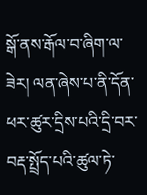སྒོ་ནས་རྒོལ་བ་ཞིག་ལ་ཟེར། ལན་ཞེས་པ་ནི་དོན་ཕར་ཚུར་དྲིས་པའི་དྲི་བར་བརྡ་སྤྲོད་པའི་ཚུལ་ཏེ་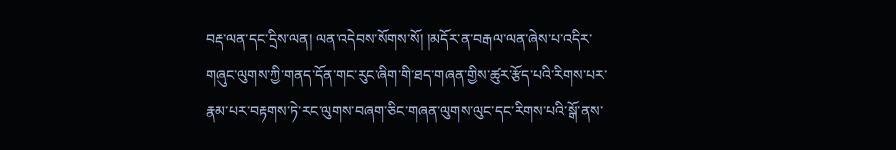བརྡ་ལན་དང་དྲིས་ལན། ལན་འདེབས་སོགས་སོ། །མདོར་ན་བརྒལ་ལན་ཞེས་པ་འདིར་གཞུང་ལུགས་ཀྱི་གནད་དོན་གང་རུང་ཞིག་གི་ཐད་གཞན་གྱིས་ཚུར་རྩོད་པའི་རིགས་པར་རྣམ་པར་བརྟགས་ཏེ་རང་ལུགས་བཞག་ཅིང་གཞན་ལུགས་ལུང་དང་རིགས་པའི་སྒོ་ནས་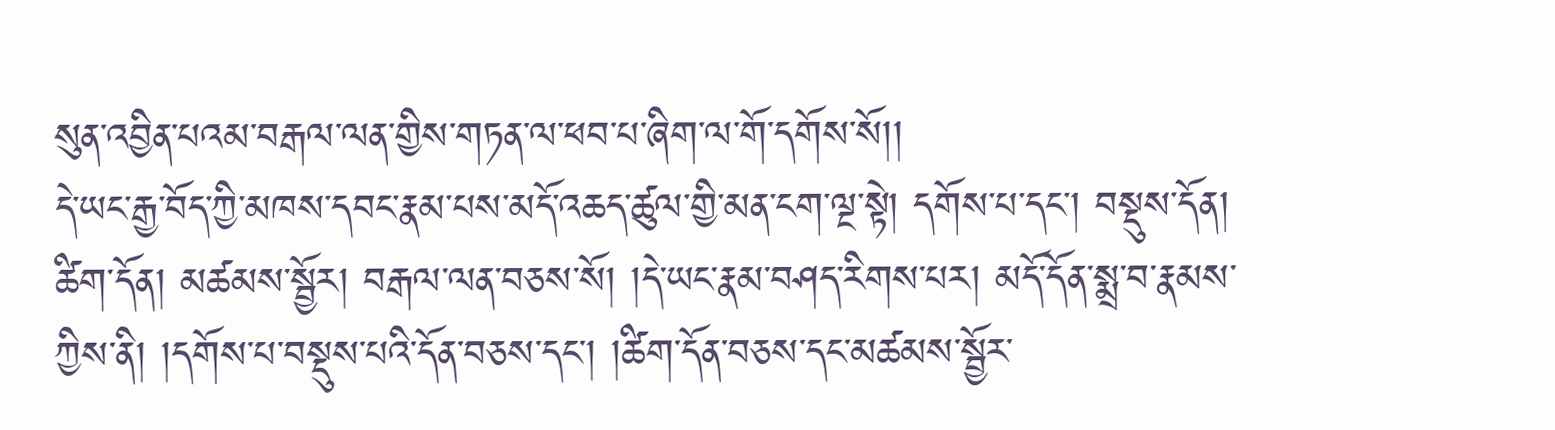སུན་འབྱིན་པའམ་བརྒལ་ལན་གྱིས་གཏན་ལ་ཕབ་པ་ཞིག་ལ་གོ་དགོས་སོ།།
དེ་ཡང་རྒྱ་བོད་ཀྱི་མཁས་དབང་རྣམ་པས་མདོ་འཆད་ཚུལ་གྱི་མན་ངག་ལྔ་སྟེ། དགོས་པ་དང་། བསྡུས་དོན། ཚིག་དོན། མཚམས་སྦྱོར། བརྒལ་ལན་བཅས་སོ། །དེ་ཡང་རྣམ་བཤད་རིགས་པར། མདོ་དོན་སྨྲ་བ་རྣམས་ཀྱིས་ནི། །དགོས་པ་བསྡུས་པའི་དོན་བཅས་དང་། །ཚིག་དོན་བཅས་དང་མཚམས་སྦྱོར་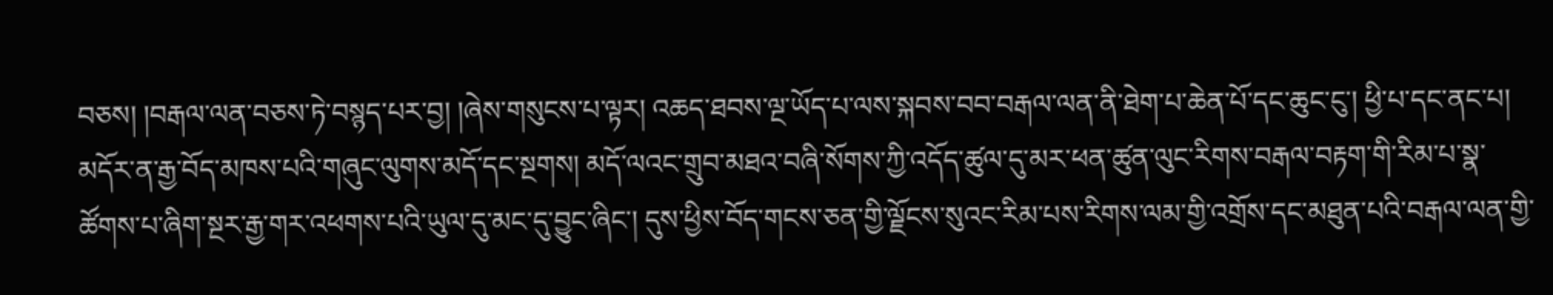བཅས། །བརྒལ་ལན་བཅས་ཏེ་བསྙད་པར་བྱ། །ཞེས་གསུངས་པ་ལྟར། འཆད་ཐབས་ལྔ་ཡོད་པ་ལས་སྐབས་བབ་བརྒལ་ལན་ནི་ཐེག་པ་ཆེན་པོ་དང་ཆུང་ངུ་། ཕྱི་པ་དང་ནང་པ། མདོར་ན་རྒྱ་བོད་མཁས་པའི་གཞུང་ལུགས་མདོ་དང་སྔགས། མདོ་ལའང་གྲུབ་མཐའ་བཞི་སོགས་ཀྱི་འདོད་ཚུལ་དུ་མར་ཕན་ཚུན་ལུང་རིགས་བརྒལ་བརྟག་གི་རིམ་པ་སྣ་ཚོགས་པ་ཞིག་སྔར་རྒྱ་གར་འཕགས་པའི་ཡུལ་དུ་མང་དུ་བྱུང་ཞིང་། དུས་ཕྱིས་བོད་གངས་ཅན་གྱི་ལྗོངས་སུའང་རིམ་པས་རིགས་ལམ་གྱི་འགྲོས་དང་མཐུན་པའི་བརྒལ་ལན་གྱི་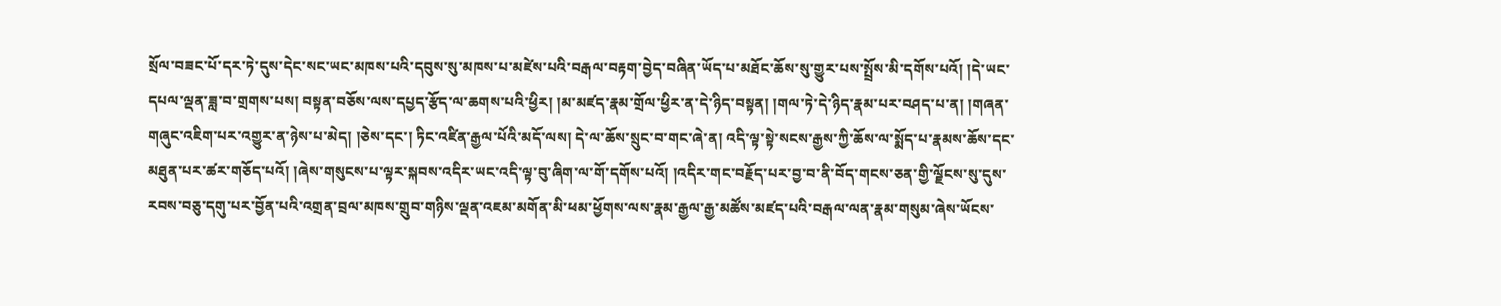སྲོལ་བཟང་པོ་དར་ཏེ་དུས་དེང་སང་ཡང་མཁས་པའི་དབུས་སུ་མཁས་པ་མཛེས་པའི་བརྒལ་བརྟག་བྱེད་བཞིན་ཡོད་པ་མཐོང་ཆོས་སུ་གྱུར་པས་སྤྲོས་མི་དགོས་པའོ། །དེ་ཡང་དཔལ་ལྡན་ཟླ་བ་གྲགས་པས། བསྟན་བཅོས་ལས་དཔྱད་རྩོད་ལ་ཆགས་པའི་ཕྱིར། །མ་མཛད་རྣམ་གྲོལ་ཕྱིར་ན་དེ་ཉིད་བསྟན། །གལ་ཏེ་དེ་ཉིད་རྣམ་པར་བཤད་པ་ན། །གཞན་གཞུང་འཇིག་པར་འགྱུར་ན་ཉེས་པ་མེད། །ཅེས་དང་། ཏིང་འཛིན་རྒྱལ་པོའི་མདོ་ལས། དེ་ལ་ཆོས་སྲུང་བ་གང་ཞེ་ན། འདི་ལྟ་སྟེ་སངས་རྒྱས་ཀྱི་ཆོས་ལ་སྨོད་པ་རྣམས་ཆོས་དང་མཐུན་པར་ཚར་གཅོད་པའོ། །ཞེས་གསུངས་པ་ལྟར་སྐབས་འདིར་ཡང་འདི་ལྟ་བུ་ཞིག་ལ་གོ་དགོས་པའོ། །འདིར་གང་བརྗོད་པར་བྱ་བ་ནི་བོད་གངས་ཅན་གྱི་ལྗོངས་སུ་དུས་རབས་བཅུ་དགུ་པར་བྱོན་པའི་འགྲན་བྲལ་མཁས་གྲུབ་གཉིས་ལྡན་འཇམ་མགོན་མི་ཕམ་ཕྱོགས་ལས་རྣམ་རྒྱལ་རྒྱ་མཚོས་མཛད་པའི་བརྒལ་ལན་རྣམ་གསུམ་ཞེས་ཡོངས་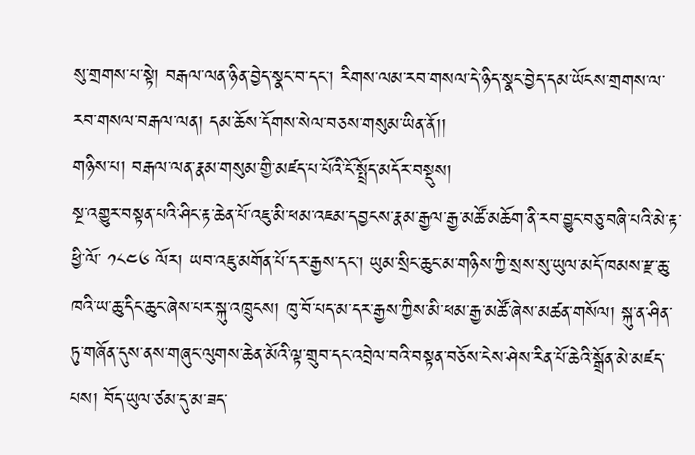སུ་གྲགས་པ་སྟེ། བརྒལ་ལན་ཉིན་བྱེད་སྣང་བ་དང་། རིགས་ལམ་རབ་གསལ་དེ་ཉིད་སྣང་བྱེད་དམ་ཡོངས་གྲགས་ལ་རབ་གསལ་བརྒལ་ལན། དམ་ཆོས་དོགས་སེལ་བཅས་གསུམ་ཡིན་ནོ།།
གཉིས་པ། བརྒལ་ལན་རྣམ་གསུམ་གྱི་མཛད་པ་པོའི་ངོ་སྤྲོད་མདོར་བསྡུས།
སྔ་འགྱུར་བསྟན་པའི་ཤིང་རྟ་ཆེན་པོ་འཇུ་མི་ཕམ་འཇམ་དབྱངས་རྣམ་རྒྱལ་རྒྱ་མཚོ་མཆོག་ནི་རབ་བྱུང་བཅུ་བཞི་པའི་མེ་རྟ་ཕྱི་ལོ་ ༡༨༤༦ ལོར། ཡབ་འཇུ་མགོན་པོ་དར་རྒྱས་དང་། ཡུམ་སྲིང་ཆུང་མ་གཉིས་ཀྱི་སྲས་སུ་ཡུལ་མདོ་ཁམས་རྫ་ཆུ་ཁའི་ཡ་ཆུ་དིང་ཆུང་ཞེས་པར་སྐུ་འཁྲུངས། ཁུ་བོ་པད་མ་དར་རྒྱས་ཀྱིས་མི་ཕམ་རྒྱ་མཚོ་ཞེས་མཚན་གསོལ། སྐུ་ན་ཤིན་ཏུ་གཞོན་དུས་ནས་གཞུང་ལུགས་ཆེན་མོའི་ལྟ་གྲུབ་དང་འབྲེལ་བའི་བསྟན་བཅོས་ངེས་ཤེས་རིན་པོ་ཆེའི་སྒྲོན་མེ་མཛད་པས། བོད་ཡུལ་ཙམ་དུ་མ་ཟད་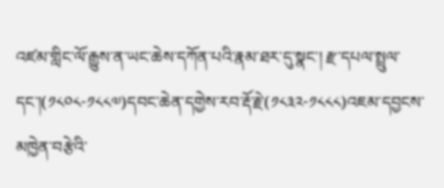འཛམ་གླིང་ལོ་རྒྱུས་ན་ཡང་ཆེས་དཀོན་པའི་རྣམ་ཐར་དུ་སྣང་། རྫ་དཔལ་སྤྲུལ་དང་།(༡༨༠༨-༡༨༨༧)དབང་ཆེན་དགྱེས་རབ་རྡོ་རྗེ་(༡༨༣༢-༡༨༨༨)འཇམ་དབྱངས་མཁྱེན་བརྩེའི་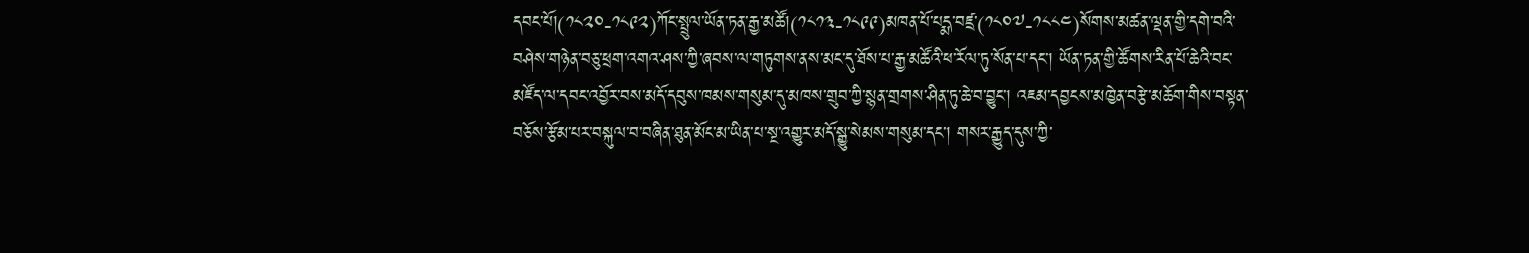དབང་པོ།(༡༨༢༠-༡༨༩༢)ཀོང་སྤྲུལ་ཡོན་ཏན་རྒྱ་མཚོ།(༡༨༡༣-༡༨༩༩)མཁན་པོ་པདྨ་བཛྲ་(༡༨༠༧-༡༨༨༤)སོགས་མཚན་ལྡན་གྱི་དགེ་བའི་བཤེས་གཉེན་བཅུ་ཕྲག་འགའ་ཤས་ཀྱི་ཞབས་ལ་གཏུགས་ནས་མང་དུ་ཐོས་པ་རྒྱ་མཚོའི་ཕ་རོལ་ཏུ་སོན་པ་དང་། ཡོན་ཏན་གྱི་ཚོགས་རིན་པོ་ཆེའི་བང་མཛོད་ལ་དབང་འབྱོར་བས་མདོ་དབུས་ཁམས་གསུམ་དུ་མཁས་གྲུབ་ཀྱི་སྙན་གྲགས་ཤིན་ཏུ་ཆེ་བ་བྱུང་། འཇམ་དབྱངས་མཁྱེན་བརྩེ་མཆོག་གིས་བསྟན་བཅོས་རྩོམ་པར་བསྐུལ་བ་བཞིན་ཐུན་མོང་མ་ཡིན་པ་སྔ་འགྱུར་མདོ་སྒྱུ་སེམས་གསུམ་དང་། གསར་རྒྱུད་དུས་ཀྱི་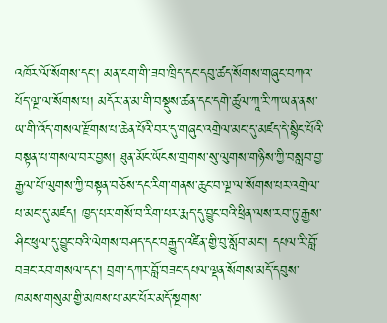འཁོར་ལོ་སོགས་དང་། མན་ངག་གི་ཟབ་ཁྲིད་དང་དབུ་ཚད་སོགས་གཞུང་བཀའ་པོད་ལྔ་ལ་སོགས་པ། མདོར་ན་མ་གི་བསྡུས་ཚན་དང་དགེ་ཚུལ་ཀཱ་རི་ཀ་ཡན་ནས་ཡ་གི་འོད་གསལ་རྫོགས་པ་ཆེན་པོའི་བར་དུ་གཞུང་འགྲེལ་མང་དུ་མཛད་དེ་སྙིང་པོའི་བསྟན་པ་གསལ་བར་བྱས། ཐུན་མོང་ཡོངས་གྲགས་སུ་ལུགས་གཉིས་ཀྱི་བསླབ་བྱ་རྒྱལ་པོ་ལུགས་ཀྱི་བསྟན་བཅོས་དང་རིག་གནས་ཆུང་བ་ལྔ་ལ་སོགས་པར་འགྲེལ་པ་མང་དུ་མཛད། ཁྱད་པར་གསོ་བ་རིག་པར་རྨད་དུ་བྱུང་བའི་ཕྲིན་ལས་རབ་ཏུ་རྒྱས་ཤིང་ཕུལ་དུ་བྱུང་བའི་ལེགས་བཤད་དང་བརྒྱུད་འཛིན་གྱི་བུ་སློབ་མང་། དཔལ་རི་བློ་བཟང་རབ་གསལ་དང་། བྲག་དཀར་བློ་བཟང་དཔལ་ལྡན་སོགས་མདོ་དབུས་ཁམས་གསུམ་གྱི་མཁས་པ་མང་པོར་མདོ་སྔགས་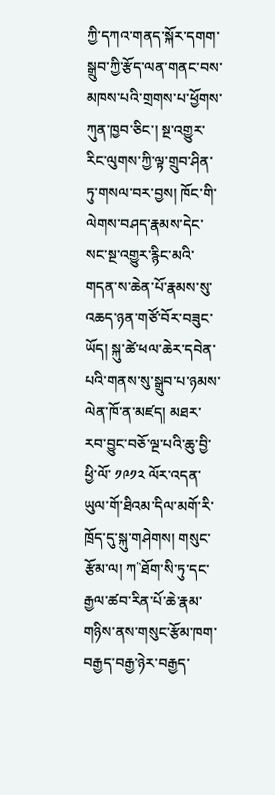ཀྱི་དཀའ་གནད་སྐོར་དགག་སྒྲུབ་ཀྱི་རྩོད་ལན་གནང་བས་མཁས་པའི་གྲགས་པ་ཕྱོགས་ཀུན་ཁྱབ་ཅིང་། སྔ་འགྱུར་རིང་ལུགས་ཀྱི་ལྟ་གྲུབ་ཤིན་ཏུ་གསལ་བར་བྱས། ཁོང་གི་ལེགས་བཤད་རྣམས་དེང་སང་སྔ་འགྱུར་རྙིང་མའི་གདན་ས་ཆེན་པོ་རྣམས་སུ་འཆད་ཉན་གཙོ་བོར་བཟུང་ཡོད། སྐུ་ཚེ་ཕལ་ཆེར་དབེན་པའི་གནས་སུ་སྒྲུབ་པ་ཉམས་ལེན་ཁོ་ན་མཛད། མཐར་རབ་བྱུང་བཅོ་ལྔ་པའི་ཆུ་བྱི་ཕྱི་ལོ་ ༡༩༡༢ ལོར་འདན་ཡུལ་གོ་ཐིའམ་དིལ་མགོ་རི་ཁྲོད་དུ་སྐུ་གཤེགས། གསུང་རྩོམ་ལ། ཀ῝ཐོག་སི་ཏུ་དང་རྒྱལ་ཚབ་རིན་པོ་ཆེ་རྣམ་གཉིས་ནས་གསུང་རྩོམ་ཁག་བརྒྱད་བརྒྱ་ཉེར་བརྒྱད་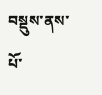བསྡུས་ནས་པོ་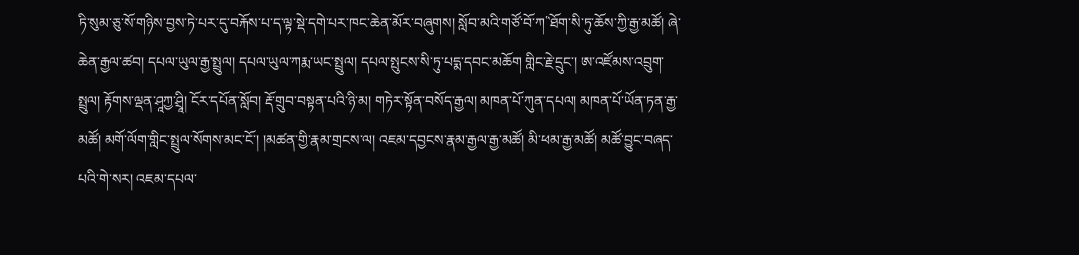ཏི་སུམ་ཅུ་སོ་གཉིས་བྱས་ཏེ་པར་དུ་བརྐོས་པ་ད་ལྟ་སྡེ་དགེ་པར་ཁང་ཆེན་མོར་བཞུགས། སློབ་མའི་གཙོ་བོ་ཀ῝ཐོག་སི་ཏུ་ཆོས་ཀྱི་རྒྱ་མཚོ། ཞེ་ཆེན་རྒྱལ་ཚབ། དཔལ་ཡུལ་རྒྱ་སྤྲུལ། དཔལ་ཡུལ་ཀརྨ་ཡང་སྤྲུལ། དཔལ་སྤུངས་སི་ཏུ་པདྨ་དབང་མཆོག གླིང་རྗེ་དྲུང་། ཨ་འཛོམས་འབྲུག་སྤྲུལ། རྟོགས་ལྡན་ཤཱཀྱ་ཤྲཱི། ངོར་དཔོན་སློབ། རྡོ་གྲུབ་བསྟན་པའི་ཉི་མ། གཏེར་སྟོན་བསོད་རྒྱལ། མཁན་པོ་ཀུན་དཔལ། མཁན་པོ་ཡོན་ཏན་རྒྱ་མཚོ། མགོ་ལོག་གླིང་སྤྲུལ་སོགས་མང་ངོ་། །མཚན་གྱི་རྣམ་གྲངས་ལ། འཇམ་དབྱངས་རྣམ་རྒྱལ་རྒྱ་མཚོ། མི་ཕམ་རྒྱ་མཚོ། མཚོ་བྱུང་བཞད་པའི་གེ་སར། འཇམ་དཔལ་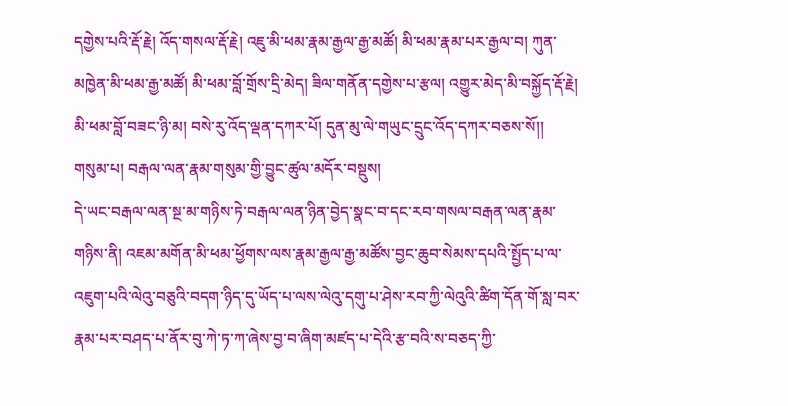དགྱེས་པའི་རྡོ་རྗེ། འོད་གསལ་རྡོ་རྗེ། འཇུ་མི་ཕམ་རྣམ་རྒྱལ་རྒྱ་མཚོ། མི་ཕམ་རྣམ་པར་རྒྱལ་བ། ཀུན་མཁྱེན་མི་ཕམ་རྒྱ་མཚོ། མི་ཕམ་བློ་གྲོས་དྲི་མེད། ཟིལ་གནོན་དགྱེས་པ་རྩལ། འགྱུར་མེད་མི་བསྐྱོད་རྡོ་རྗེ། མི་ཕམ་བློ་བཟང་ཉི་མ། བསེ་རུ་འོད་ལྡན་དཀར་པོ། དུན་མུ་ལེ་གཡུང་དྲུང་འོད་དཀར་བཅས་སོ།།
གསུམ་པ། བརྒལ་ལན་རྣམ་གསུམ་གྱི་བྱུང་ཚུལ་མདོར་བསྡུས།
དེ་ཡང་བརྒལ་ལན་སྔ་མ་གཉིས་ཏེ་བརྒལ་ལན་ཉིན་བྱེད་སྣང་བ་དང་རབ་གསལ་བརྒན་ལན་རྣམ་གཉིས་ནི། འཇམ་མགོན་མི་ཕམ་ཕྱོགས་ལས་རྣམ་རྒྱལ་རྒྱ་མཚོས་བྱང་ཆུབ་སེམས་དཔའི་སྤྱོད་པ་ལ་འཇུག་པའི་ལེའུ་བཅུའི་བདག་ཉིད་དུ་ཡོད་པ་ལས་ལེའུ་དགུ་པ་ཤེས་རབ་ཀྱི་ལེའུའི་ཚིག་དོན་གོ་སླ་བར་རྣམ་པར་བཤད་པ་ནོར་བུ་ཀེ་ཏ་ཀ་ཞེས་བྱ་བ་ཞིག་མཛད་པ་དེའི་རྩ་བའི་ས་བཅད་ཀྱི་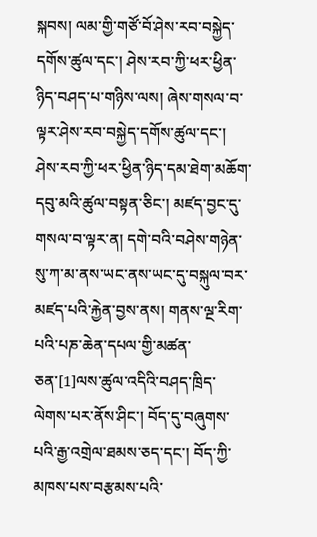སྐབས། ལམ་གྱི་གཙོ་བོ་ཤེས་རབ་བསྐྱེད་དགོས་ཚུལ་དང་། ཤེས་རབ་ཀྱི་ཕར་ཕྱིན་ཉིད་བཤད་པ་གཉིས་ལས། ཞེས་གསལ་བ་ལྟར་ཤེས་རབ་བསྐྱེད་དགོས་ཚུལ་དང་། ཤེས་རབ་ཀྱི་ཕར་ཕྱིན་ཉིད་དམ་ཐེག་མཆོག་དབུ་མའི་ཚུལ་བསྟན་ཅིང་། མཛད་བྱང་དུ་གསལ་བ་ལྟར་ན། དགེ་བའི་བཤེས་གཉེན་སུ་ཀ་མ་ནས་ཡང་ནས་ཡང་དུ་བསྐུལ་བར་མཛད་པའི་རྐྱེན་བྱས་ནས། གནས་ལྔ་རིག་པའི་པཎ་ཆེན་དཔལ་གྱི་མཚན་ཅན་[1]ལས་ཚུལ་འདིའི་བཤད་ཁྲིད་ལེགས་པར་ནོས་ཤིང་། བོད་དུ་བཞུགས་པའི་རྒྱ་འགྲེལ་ཐམས་ཅད་དང་། བོད་ཀྱི་མཁས་པས་བརྩམས་པའི་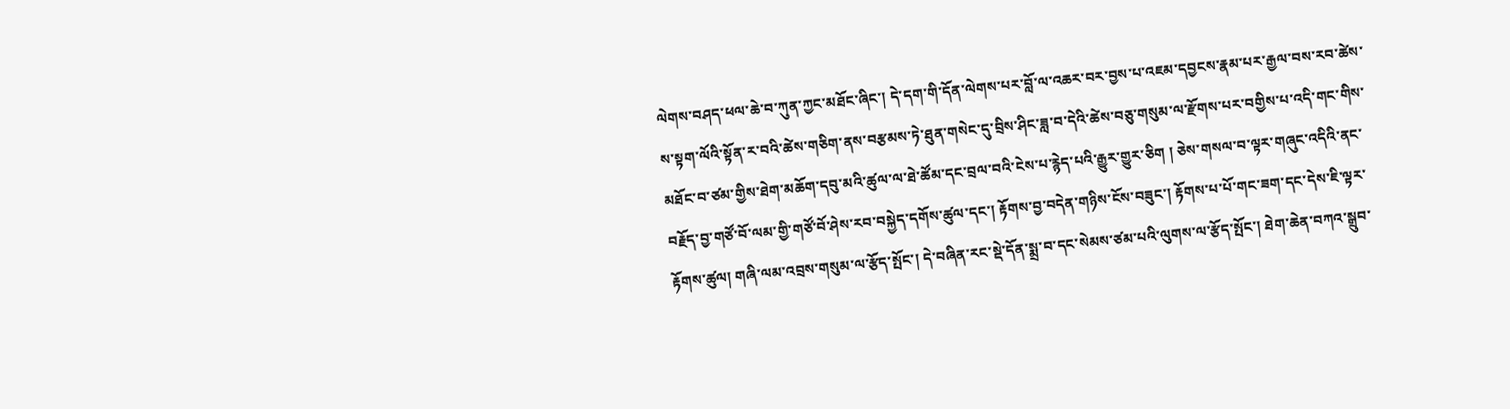ལེགས་བཤད་ཕལ་ཆེ་བ་ཀུན་ཀྱང་མཐོང་ཞིང་། དེ་དག་གི་དོན་ལེགས་པར་བློ་ལ་འཆར་བར་བྱས་པ་འཇམ་དབྱངས་རྣམ་པར་རྒྱལ་བས་རབ་ཚེས་ས་སྟག་ལོའི་སྟོན་ར་བའི་ཚེས་གཅིག་ནས་བརྩམས་ཏེ་ཐུན་གསེང་དུ་བྲིས་ཤིང་ཟླ་བ་དེའི་ཚེས་བཅུ་གསུམ་ལ་རྫོགས་པར་བགྱིས་པ་འདི་གང་གིས་མཐོང་བ་ཙམ་གྱིས་ཐེག་མཆོག་དབུ་མའི་ཚུལ་ལ་ཐེ་ཚོམ་དང་བྲལ་བའི་ངེས་པ་རྙེད་པའི་རྒྱུར་གྱུར་ཅིག ། ཅེས་གསལ་བ་ལྟར་གཞུང་འདིའི་ནང་བརྗོད་བྱ་གཙོ་བོ་ལམ་གྱི་གཙོ་བོ་ཤེས་རབ་བསྐྱེད་དགོས་ཚུལ་དང་། རྟོགས་བྱ་བདེན་གཉིས་ངོས་བཟུང་། རྟོགས་པ་པོ་གང་ཟག་དང་དེས་ཇི་ལྟར་རྟོགས་ཚུལ། གཞི་ལམ་འབྲས་གསུམ་ལ་རྩོད་སྤོང་། དེ་བཞིན་རང་སྡེ་དོན་སྨྲ་བ་དང་སེམས་ཙམ་པའི་ལུགས་ལ་རྩོད་སྤོང་། ཐེག་ཆེན་བཀའ་སྒྲུབ་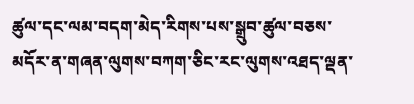ཚུལ་དང་ལམ་བདག་མེད་རིགས་པས་སྒྲུབ་ཚུལ་བཅས་མདོར་ན་གཞན་ལུགས་བཀག་ཅིང་རང་ལུགས་འཐད་ལྡན་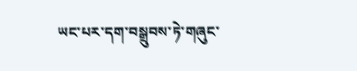ཡང་པར་དག་བསྒྲུབས་ཏེ་གཞུང་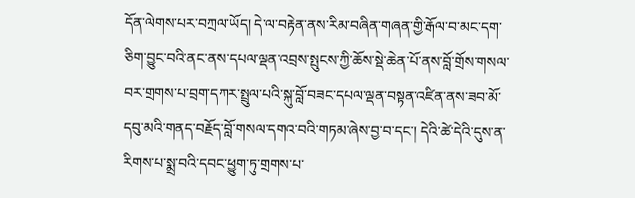དོན་ལེགས་པར་བཀྲལ་ཡོད། དེ་ལ་བརྟེན་ནས་རིམ་བཞིན་གཞན་གྱི་རྒོལ་བ་མང་དག་ཅིག་བྱུང་བའི་ནང་ནས་དཔལ་ལྡན་འབྲས་སྤུངས་ཀྱི་ཆོས་སྡེ་ཆེན་པོ་ནས་བློ་གྲོས་གསལ་བར་གྲགས་པ་བྲག་དཀར་སྤྲུལ་པའི་སྐུ་བློ་བཟང་དཔལ་ལྡན་བསྟན་འཛིན་ནས་ཟབ་མོ་དབུ་མའི་གནད་བརྗོད་བློ་གསལ་དགའ་བའི་གཏམ་ཞེས་བྱ་བ་དང་། དེའི་ཚེ་དེའི་དུས་ན་རིགས་པ་སྨྲ་བའི་དབང་ཕྱུག་ཏུ་གྲགས་པ་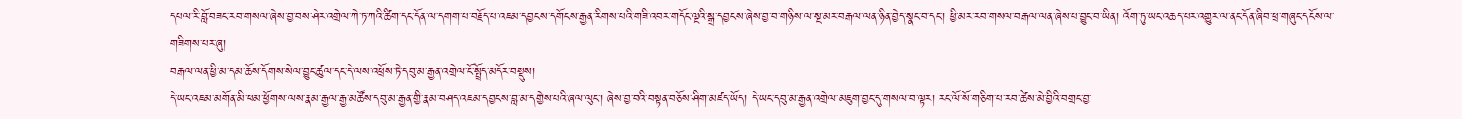དཔལ་རི་བློ་བཟང་རབ་གསལ་ཞེས་བྱ་བས་ཤེར་འགྲེལ་ཀེ་ཏ་ཀའི་ཚིག་དང་དོན་ལ་དགག་པ་བརྗོད་པ་འཇམ་དབྱངས་དགོངས་རྒྱན་རིགས་པའི་གཟི་འབར་གདོང་ལྔའི་སྒྲ་དབྱངས་ཞེས་བྱ་བ་གཉིས་ལ་སྔ་མར་བརྒལ་ལན་ཉིན་བྱེད་སྣང་བ་དང་། ཕྱི་མར་རབ་གསལ་བརྒལ་ལན་ཞེས་པ་བྱུང་བ་ཡིན། འོག་ཏུ་ཡང་འཆད་པར་འགྱུར་ལ་ནང་དོན་ཞིབ་ཕྲ་གཞུང་དངོས་ལ་གཟིགས་པར་ཞུ།
བརྒལ་ལན་ཕྱི་མ་དམ་ཆོས་དོགས་སེལ་བྱུང་ཚུལ་དང་དེ་ལས་འཕྲོས་ཏེ་དབུ་མ་རྒྱན་འགྲེལ་ངོ་སྤྲོད་མདོར་བསྡུས།
དེ་ཡང་འཇམ་མགོན་མི་ཕམ་ཕྱོགས་ལས་རྣམ་རྒྱལ་རྒྱ་མཚོས་དབུ་མ་རྒྱན་གྱི་རྣམ་བཤད་འཇམ་དབྱངས་བླ་མ་དགྱེས་པའི་ཞལ་ལུང་། ཞེས་བྱ་བའི་བསྟན་བཅོས་ཤིག་མཛད་ཡོད། དེ་ཡང་དབུ་མ་རྒྱན་འགྲེལ་མཇུག་བྱང་དུ་གསལ་བ་ལྟར། རང་ལོ་སོ་གཅིག་པ་རབ་ཚེས་མེ་བྱིའི་བགྲང་བྱ་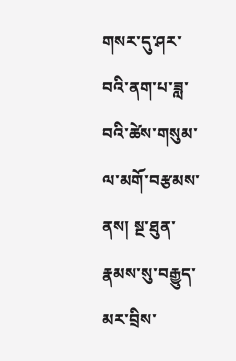གསར་དུ་ཤར་བའི་ནག་པ་ཟླ་བའི་ཚེས་གསུམ་ལ་མགོ་བརྩམས་ནས། སྔ་ཐུན་རྣམས་སུ་བརྒྱུད་མར་བྲིས་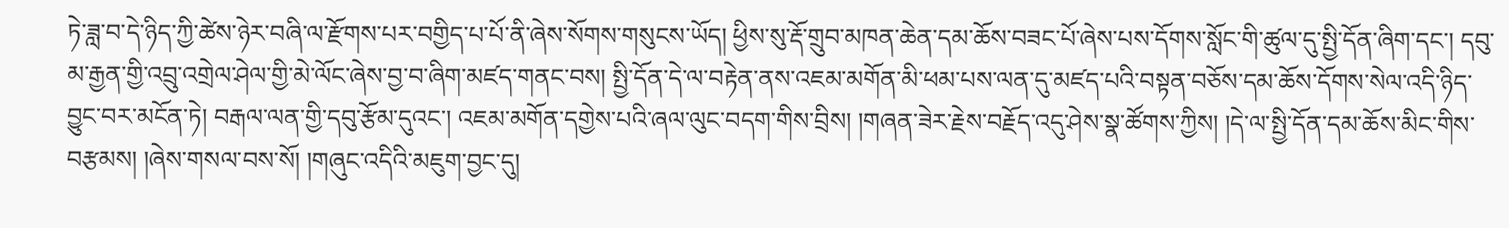ཏེ་ཟླ་བ་དེ་ཉིད་ཀྱི་ཚེས་ཉེར་བཞི་ལ་རྫོགས་པར་བགྱིད་པ་པོ་ནི་ཞེས་སོགས་གསུངས་ཡོད། ཕྱིས་སུ་རྡོ་གྲུབ་མཁན་ཆེན་དམ་ཆོས་བཟང་པོ་ཞེས་པས་དོགས་སློང་གི་ཚུལ་དུ་སྤྱི་དོན་ཞིག་དང་། དབུ་མ་རྒྱན་གྱི་འབྲུ་འགྲེལ་ཤེལ་གྱི་མེ་ལོང་ཞེས་བྱ་བ་ཞིག་མཛད་གནང་བས། སྤྱི་དོན་དེ་ལ་བརྟེན་ནས་འཇམ་མགོན་མི་ཕམ་པས་ལན་དུ་མཛད་པའི་བསྟན་བཅོས་དམ་ཆོས་དོགས་སེལ་འདི་ཉིད་བྱུང་བར་མངོན་ཏེ། བརྒལ་ལན་གྱི་དབུ་རྩོམ་དུའང་། འཇམ་མགོན་དགྱེས་པའི་ཞལ་ལུང་བདག་གིས་བྲིས། །གཞན་ཟེར་རྗེས་བརྗོད་འདུ་ཤེས་སྣ་ཚོགས་ཀྱིས། །དེ་ལ་སྤྱི་དོན་དམ་ཆོས་མིང་གིས་བརྩམས། །ཞེས་གསལ་བས་སོ། །གཞུང་འདིའི་མཇུག་བྱང་དུ།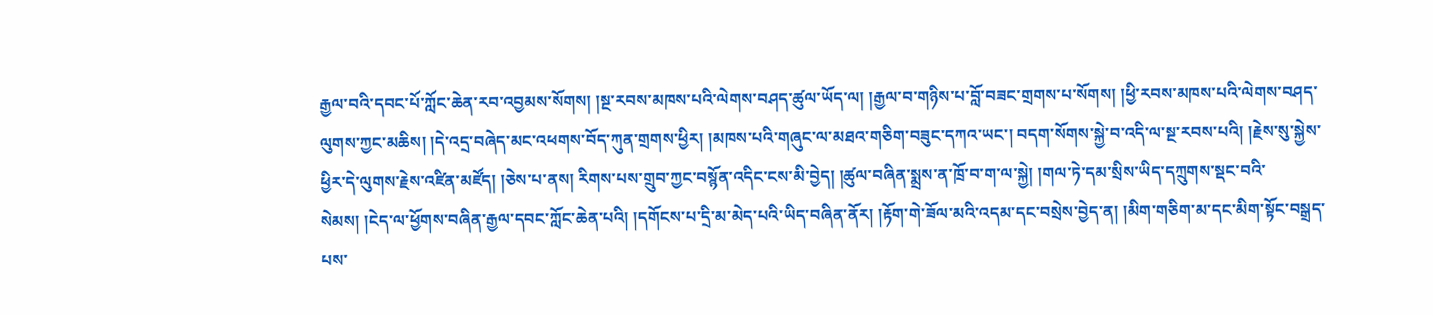རྒྱལ་བའི་དབང་པོ་ཀློང་ཆེན་རབ་འབྱམས་སོགས། །སྔ་རབས་མཁས་པའི་ལེགས་བཤད་ཚུལ་ཡོད་ལ། །རྒྱལ་བ་གཉིས་པ་བློ་བཟང་གྲགས་པ་སོགས། །ཕྱི་རབས་མཁས་པའི་ལེགས་བཤད་ལུགས་ཀྱང་མཆིས། །དེ་འདྲ་བཞེད་མང་འཕགས་བོད་ཀུན་གྲགས་ཕྱིར། །མཁས་པའི་གཞུང་ལ་མཐའ་གཅིག་བཟུང་དཀའ་ཡང་། བདག་སོགས་སྐྱེ་བ་འདི་ལ་སྔ་རབས་པའི། །རྗེས་སུ་སྐྱེས་ཕྱིར་དེ་ལུགས་རྗེས་འཛིན་མཛོད། །ཅེས་པ་ནས། རིགས་པས་གྲུབ་ཀྱང་བསྙོན་འདིང་ངས་མི་བྱེད། །ཚུལ་བཞིན་སྨྲས་ན་ཁྲོ་བ་ག་ལ་སྐྱེ། །གལ་ཏེ་དམ་སྲིས་ཡིད་དཀྲུགས་སྡང་བའི་སེམས། །ངེད་ལ་ཕྱོགས་བཞིན་རྒྱལ་དབང་ཀློང་ཆེན་པའི། །དགོངས་པ་དྲི་མ་མེད་པའི་ཡིད་བཞིན་ནོར། །རྟོག་གེ་ཟོལ་མའི་འདམ་དང་བསྲེས་བྱེད་ན། །མིག་གཅིག་མ་དང་མིག་སྟོང་བསྒྲད་པས་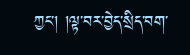ཀྱང་། །ལྟ་བར་བྱེད་སྲིད་བག་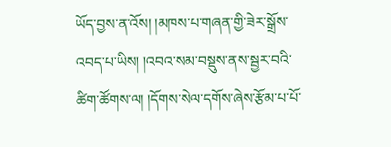ཡོད་བྱས་ན་འོས། །མཁས་པ་གཞན་གྱི་ཟེར་སྒྲོས་འབད་པ་ཡིས། །འབའ་སམ་བསྡུས་ནས་སྦྱར་བའི་ཚིག་ཚོགས་ལ། །དོགས་སེལ་དགོས་ཞེས་རྩོམ་པ་པོ་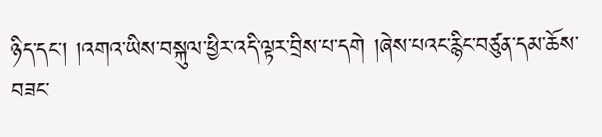ཉིད་དང་། །འགའ་ཡིས་བསྐུལ་ཕྱིར་འདི་ལྟར་བྲིས་པ་དགེ །ཞེས་པའང་རྙིང་བཙུན་དམ་ཆོས་བཟང་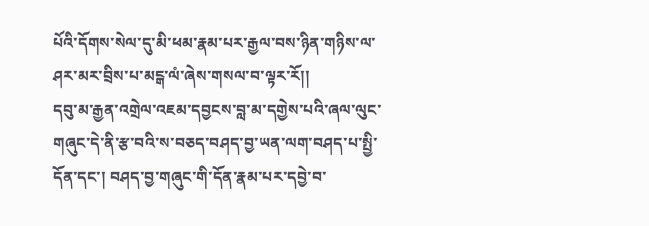པོའི་དོགས་སེལ་དུ་མི་ཕམ་རྣམ་པར་རྒྱལ་བས་ཉིན་གཉིས་ལ་ཤར་མར་བྲིས་པ་མངྒ་ལཾ་ཞེས་གསལ་བ་ལྟར་རོ།།
དབུ་མ་རྒྱན་འགྲེལ་འཇམ་དབྱངས་བླ་མ་དགྱེས་པའི་ཞལ་ལུང་གཞུང་དེ་ནི་རྩ་བའི་ས་བཅད་བཤད་བྱ་ཡན་ལག་བཤད་པ་སྤྱི་དོན་དང་། བཤད་བྱ་གཞུང་གི་དོན་རྣམ་པར་དབྱེ་བ་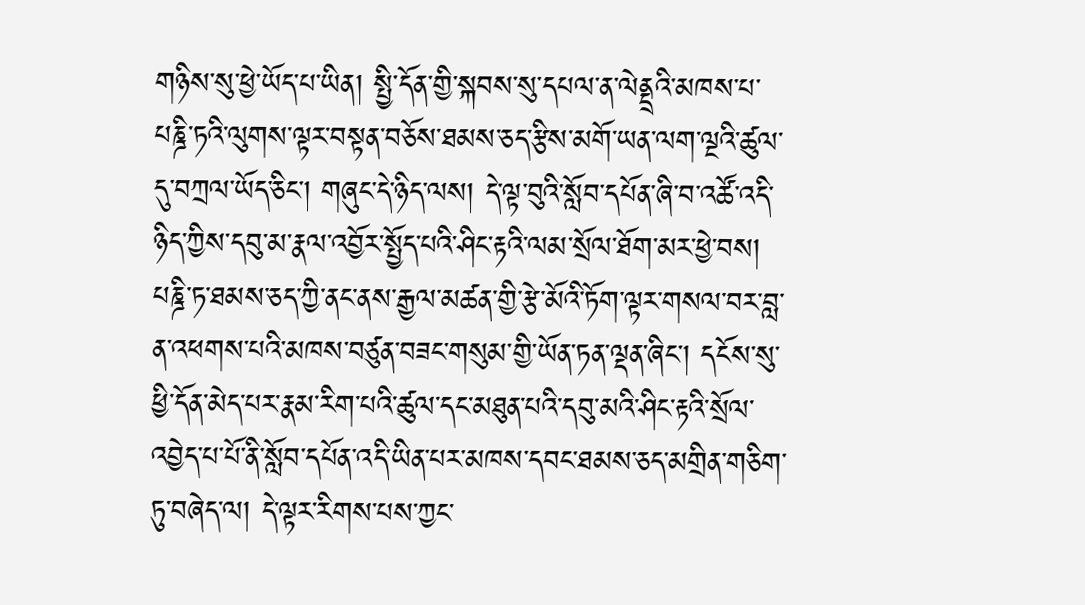གཉིས་སུ་ཕྱེ་ཡོད་པ་ཡིན། སྤྱི་དོན་གྱི་སྐབས་སུ་དཔལ་ན་ལེནྡྲའི་མཁས་པ་པཎྜི་ཏའི་ལུགས་ལྟར་བསྟན་བཅོས་ཐམས་ཅད་རྩིས་མགོ་ཡན་ལག་ལྔའི་ཚུལ་དུ་བཀྲལ་ཡོད་ཅིང་། གཞུང་དེ་ཉིད་ལས། དེ་ལྟ་བུའི་སློབ་དཔོན་ཞི་བ་འཚོ་འདི་ཉིད་ཀྱིས་དབུ་མ་རྣལ་འབྱོར་སྤྱོད་པའི་ཤིང་རྟའི་ལམ་སྲོལ་ཐོག་མར་ཕྱེ་བས། པཎྜི་ཏ་ཐམས་ཅད་ཀྱི་ནང་ནས་རྒྱལ་མཚན་གྱི་རྩེ་མོའི་ཏོག་ལྟར་གསལ་བར་བླ་ན་འཕགས་པའི་མཁས་བཙུན་བཟང་གསུམ་གྱི་ཡོན་ཏན་ལྡན་ཞིང་། དངོས་སུ་ཕྱི་དོན་མེད་པར་རྣམ་རིག་པའི་ཚུལ་དང་མཐུན་པའི་དབུ་མའི་ཤིང་རྟའི་སྲོལ་འབྱེད་པ་པོ་ནི་སློབ་དཔོན་འདི་ཡིན་པར་མཁས་དབང་ཐམས་ཅད་མགྲིན་གཅིག་ཏུ་བཞེད་ལ། དེ་ལྟར་རིགས་པས་ཀྱང་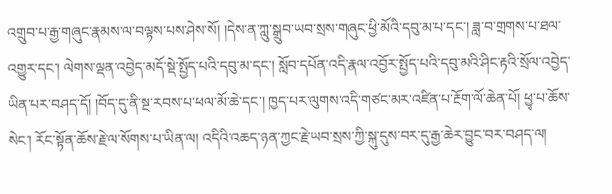འགྲུབ་པ་རྒྱ་གཞུང་རྣམས་ལ་བལྟས་པས་ཤེས་སོ། །དེས་ན་ཀླུ་སྒྲུབ་ཡབ་སྲས་གཞུང་ཕྱི་མོའི་དབུ་མ་པ་དང་། ཟླ་བ་གྲགས་པ་ཐལ་འགྱུར་དང་། ལེགས་ལྡན་འབྱེད་མདོ་སྡེ་སྤྱོད་པའི་དབུ་མ་དང་། སློབ་དཔོན་འདི་རྣལ་འབྱོར་སྤྱོད་པའི་དབུ་མའི་ཤིང་རྟའི་སྲོལ་འབྱེད་ཡིན་པར་བཤད་དོ། །བོད་དུ་ནི་སྔ་རབས་པ་ཕལ་མོ་ཆེ་དང་། ཁྱད་པར་ལུགས་འདི་གཙང་མར་འཛིན་པ་རྔོག་ལོ་ཆེན་པོ། ཕྱྭ་པ་ཆོས་སེང་། རོང་སྟོན་ཆོས་རྗེ་ལ་སོགས་པ་ཡིན་ལ། འདིའི་འཆད་ཉན་ཀྱང་རྗེ་ཡབ་སྲས་ཀྱི་སྐུ་དུས་བར་དུ་རྒྱ་ཆེར་བྱུང་བར་བཤད་ལ།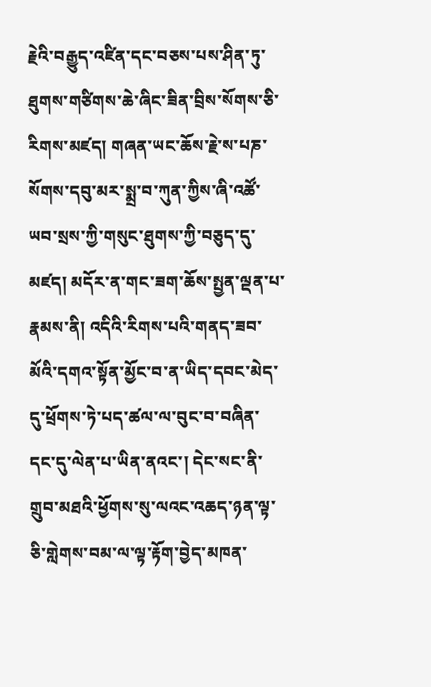རྗེའི་བརྒྱུད་འཛིན་དང་བཅས་པས་ཤིན་ཏུ་ཐུགས་གཙིགས་ཆེ་ཞིང་ཟིན་བྲིས་སོགས་ཅི་རིགས་མཛད། གཞན་ཡང་ཆོས་རྗེ་ས་པཎ་སོགས་དབུ་མར་སྨྲ་བ་ཀུན་ཀྱིས་ཞི་འཚོ་ཡབ་སྲས་ཀྱི་གསུང་ཐུགས་ཀྱི་བཅུད་དུ་མཛད། མདོར་ན་གང་ཟག་ཆོས་སྤྱན་ལྡན་པ་རྣམས་ནི། འདིའི་རིགས་པའི་གནད་ཟབ་མོའི་དགའ་སྟོན་མྱོང་བ་ན་ཡིད་དབང་མེད་དུ་ཕྲོགས་ཏེ་པད་ཚལ་ལ་བུང་བ་བཞིན་དང་དུ་ལེན་པ་ཡིན་ནའང་། དེང་སང་ནི་གྲུབ་མཐའི་ཕྱོགས་སུ་ལའང་འཆད་ཉན་ལྟ་ཅི་གླེགས་བམ་ལ་ལྟ་རྟོག་བྱེད་མཁན་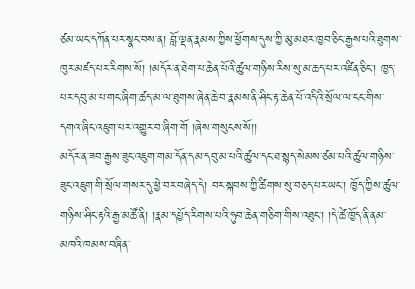ཙམ་ཡང་དཀོན་པར་སྣང་བས་ན། བློ་ལྡན་རྣམས་ཀྱིས་ཕྱོགས་དུས་ཀྱི་མུ་མཐར་ཁྱབ་ཅིང་རྒྱས་པའི་ཐུགས་ཁུར་མཛད་པར་རིགས་སོ། །མདོར་ན་ཐེག་པ་ཆེན་པོའི་ཚུལ་གཉིས་རིས་སུ་མ་ཆད་པར་འཛིན་ཅིང་། ཁྱད་པར་དབུ་མ་པ་གང་ཞིག་ཚད་མ་ལ་ཐུགས་ཞེན་ཆེ་བ་རྣམས་ནི་ཤིང་རྟ་ཆེན་པོ་འདིའི་སྲོལ་ལ་ངང་གིས་དགའ་ཞིང་འཇུག་པར་འགྱུར་བ་ཞིག་གོ །ཞེས་གསུངས་སོ།།
མདོར་ན་ཟབ་རྒྱས་ཟུང་འཇུག་གམ་དོན་དམ་དབུ་མ་པའི་ཚུལ་དང་ཐ་སྙད་སེམས་ཙམ་པའི་ཚུལ་གཉིས་ཟུང་འཇུག་གི་སྲོལ་གསར་དུ་ཕྱེ་བར་བཞེད་དེ། བར་སྐབས་ཀྱི་ཚིགས་སུ་བཅད་པར་ཡང་། ཁྱོད་ཀྱིས་ཚུལ་གཉིས་ཤིང་རྟའི་རྒྱ་མཚོ་ནི། །རྣམ་དཔྱོད་རིགས་པའི་ཧུབ་ཆེན་གཅིག་གིས་འཐུང་། །དེ་ཚེ་ཁྱོད་ནི་ནམ་མཁའི་ཁམས་བཞིན་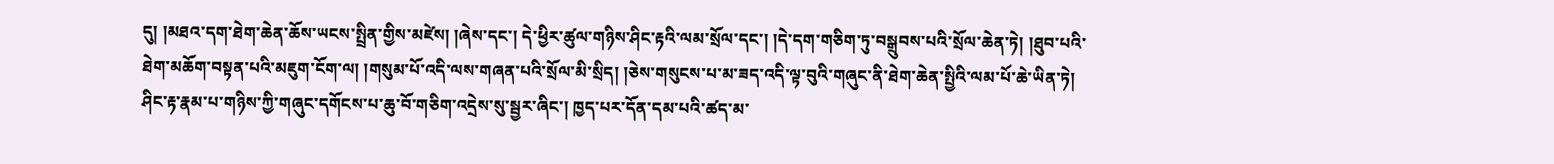དུ། །མཐའ་དག་ཐེག་ཆེན་ཆོས་ཡངས་སྤྲིན་གྱིས་མཛེས། །ཞེས་དང་། དེ་ཕྱིར་ཚུལ་གཉིས་ཤིང་རྟའི་ལམ་སྲོལ་དང་། །དེ་དག་གཅིག་ཏུ་བསྒྲུབས་པའི་སྲོལ་ཆེན་ཏེ། །ཐུབ་པའི་ཐེག་མཆོག་བསྟན་པའི་མཇུག་ངོག་ལ། །གསུམ་པོ་འདི་ལས་གཞན་པའི་སྲོལ་མི་སྲིད། །ཅེས་གསུངས་པ་མ་ཟད་འདི་ལྟ་བུའི་གཞུང་ནི་ཐེག་ཆེན་སྤྱིའི་ལམ་པོ་ཆེ་ཡིན་ཏེ། ཤིང་རྟ་རྣམ་པ་གཉིས་ཀྱི་གཞུང་དགོངས་པ་ཆུ་བོ་གཅིག་འདྲེས་སུ་སྦྱར་ཞིང་། ཁྱད་པར་དོན་དམ་པའི་ཚད་མ་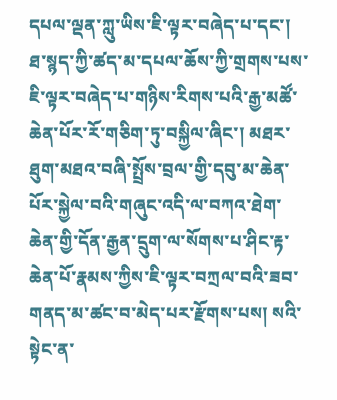དཔལ་ལྡན་ཀླུ་ཡིས་ཇི་ལྟར་བཞེད་པ་དང་། ཐ་སྙད་ཀྱི་ཚད་མ་དཔལ་ཆོས་ཀྱི་གྲགས་པས་ཇི་ལྟར་བཞེད་པ་གཉིས་རིགས་པའི་རྒྱ་མཚོ་ཆེན་པོར་རོ་གཅིག་ཏུ་བསྐྱིལ་ཞིང་། མཐར་ཐུག་མཐའ་བཞི་སྤྲོས་བྲལ་གྱི་དབུ་མ་ཆེན་པོར་སྐྱེལ་བའི་གཞུང་འདི་ལ་བཀའ་ཐེག་ཆེན་གྱི་དོན་རྒྱན་དྲུག་ལ་སོགས་པ་ཤིང་རྟ་ཆེན་པོ་རྣམས་ཀྱིས་ཇི་ལྟར་བཀྲལ་བའི་ཟབ་གནད་མ་ཚང་བ་མེད་པར་རྫོགས་པས། སའི་སྟེང་ན་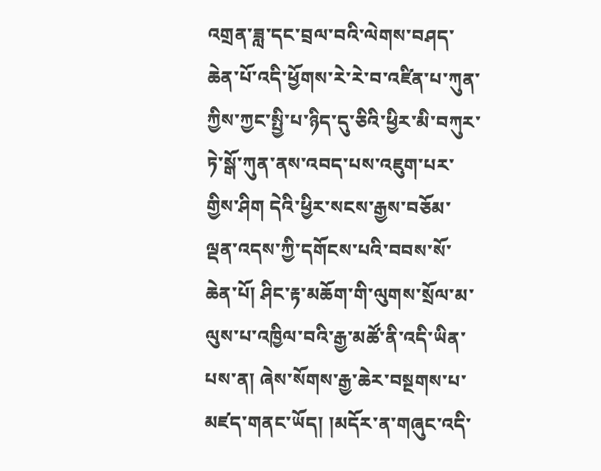འགྲན་ཟླ་དང་བྲལ་བའི་ལེགས་བཤད་ཆེན་པོ་འདི་ཕྱོགས་རེ་རེ་བ་འཛིན་པ་ཀུན་ཀྱིས་ཀྱང་སྤྱི་པ་ཉིད་དུ་ཅིའི་ཕྱིར་མི་བཀུར་ཏེ་སྒོ་ཀུན་ནས་འབད་པས་འཇུག་པར་གྱིས་ཤིག དེའི་ཕྱིར་སངས་རྒྱས་བཅོམ་ལྡན་འདས་ཀྱི་དགོངས་པའི་བབས་སོ་ཆེན་པོ། ཤིང་རྟ་མཆོག་གི་ལུགས་སྲོལ་མ་ལུས་པ་འཁྱིལ་བའི་རྒྱ་མཚོ་ནི་འདི་ཡིན་པས་ན། ཞེས་སོགས་རྒྱ་ཆེར་བསྔགས་པ་མཛད་གནང་ཡོད། །མདོར་ན་གཞུང་འདི་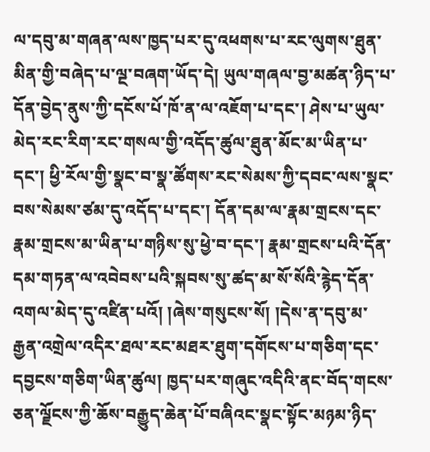ལ་དབུ་མ་གཞན་ལས་ཁྱད་པར་དུ་འཕགས་པ་རང་ལུགས་ཐུན་མིན་གྱི་བཞེད་པ་ལྔ་བཞག་ཡོད་དེ། ཡུལ་གཞལ་བྱ་མཚན་ཉིད་པ་དོན་བྱེད་ནུས་ཀྱི་དངོས་པོ་ཁོ་ན་ལ་འཇོག་པ་དང་། ཤེས་པ་ཡུལ་མེད་རང་རིག་རང་གསལ་གྱི་འདོད་ཚུལ་ཐུན་མོང་མ་ཡིན་པ་དང་། ཕྱི་རོལ་གྱི་སྣང་བ་སྣ་ཚོགས་རང་སེམས་ཀྱི་དབང་ལས་སྣང་བས་སེམས་ཙམ་དུ་འདོད་པ་དང་། དོན་དམ་ལ་རྣམ་གྲངས་དང་རྣམ་གྲངས་མ་ཡིན་པ་གཉིས་སུ་ཕྱེ་བ་དང་། རྣམ་གྲངས་པའི་དོན་དམ་གཏན་ལ་འབེབས་པའི་སྐབས་སུ་ཚད་མ་སོ་སོའི་རྙེད་དོན་འགལ་མེད་དུ་འཛིན་པའོ། །ཞེས་གསུངས་སོ། །དེས་ན་དབུ་མ་རྒྱན་འགྲེལ་འདིར་ཐལ་རང་མཐར་ཐུག་དགོངས་པ་གཅིག་དང་དབྱངས་གཅིག་ཡིན་ཚུལ། ཁྱད་པར་གཞུང་འདིའི་ནང་བོད་གངས་ཅན་ལྗོངས་ཀྱི་ཆོས་བརྒྱུད་ཆེན་པོ་བཞིའང་སྣང་སྟོང་མཉམ་ཉིད་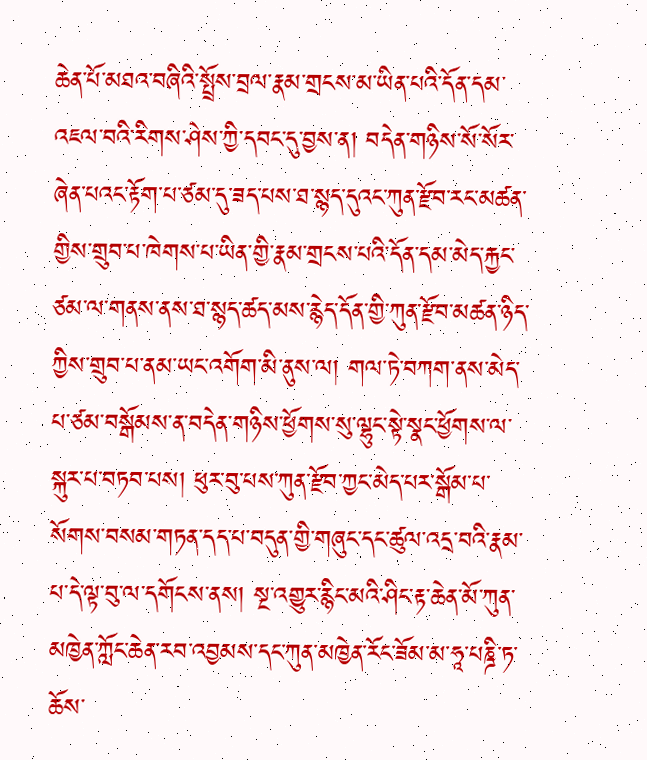ཆེན་པོ་མཐའ་བཞིའི་སྤྲོས་བྲལ་རྣམ་གྲངས་མ་ཡིན་པའི་དོན་དམ་འཇལ་བའི་རིགས་ཤེས་ཀྱི་དབང་དུ་བྱས་ན། བདེན་གཉིས་སོ་སོར་ཞེན་པའང་རྟོག་པ་ཙམ་དུ་ཟད་པས་ཐ་སྙད་དུའང་ཀུན་རྫོབ་རང་མཚན་གྱིས་གྲུབ་པ་ཁེགས་པ་ཡིན་གྱི་རྣམ་གྲངས་པའི་དོན་དམ་མེད་རྐྱང་ཙམ་ལ་གནས་ནས་ཐ་སྙད་ཚད་མས་རྙེད་དོན་གྱི་ཀུན་རྫོབ་མཚན་ཉིད་ཀྱིས་གྲུབ་པ་ནམ་ཡང་འགོག་མི་ནུས་ལ། གལ་ཏེ་བཀག་ནས་མེད་པ་ཙམ་བསྒོམས་ན་བདེན་གཉིས་ཕྱོགས་སུ་ལྷུང་སྟེ་སྣང་ཕྱོགས་ལ་སྐུར་པ་བཏབ་པས། ཕུར་བུ་པས་ཀུན་རྫོབ་ཀྱང་མེད་པར་སྒོམ་པ་སོགས་བསམ་གཏན་དད་པ་བདུན་གྱི་གཞུང་དང་ཚུལ་འདྲ་བའི་རྣམ་པ་དེ་ལྟ་བུ་ལ་དགོངས་ནས། སྔ་འགྱུར་རྙིང་མའི་ཤིང་རྟ་ཆེན་མོ་ཀུན་མཁྱེན་ཀློང་ཆེན་རབ་འབྱམས་དང་ཀུན་མཁྱེན་རོང་ཟོམ་མ་ཧཱ་པཎྜི་ཏ་ཆོས་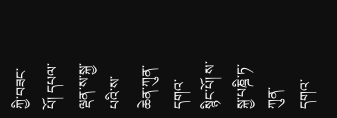ཀྱི་བཟང་པོ། དཔལ་ལྡན་ས་སྐྱ་པའི་ས་ཆེན་ཀུན་དགའ་སྙིང་པོ། ས་སྐྱ་པཎྜི་ཏ་ཀུན་དགའ་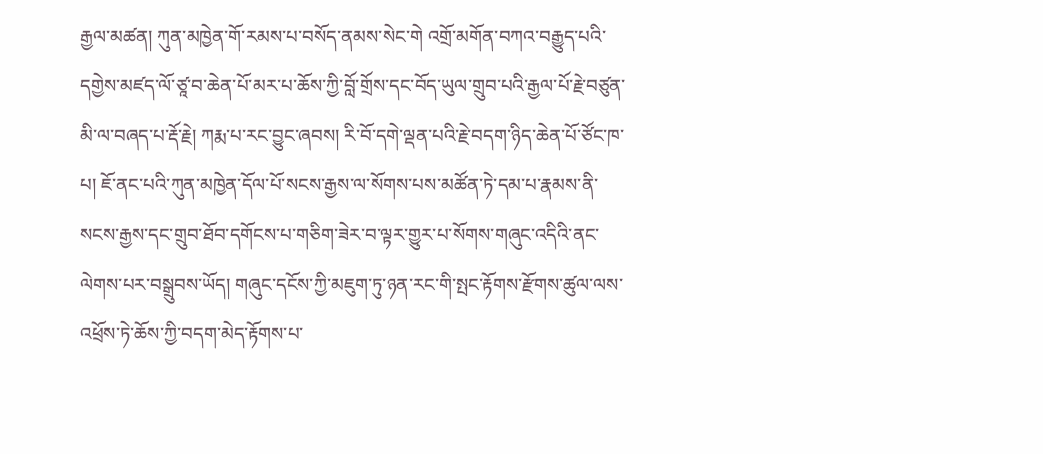རྒྱལ་མཚན། ཀུན་མཁྱེན་གོ་རམས་པ་བསོད་ནམས་སེང་གེ འགྲོ་མགོན་བཀའ་བརྒྱུད་པའི་དགྱེས་མཛད་ལོ་ཙཱ་བ་ཆེན་པོ་མར་པ་ཆོས་ཀྱི་བློ་གྲོས་དང་བོད་ཡུལ་གྲུབ་པའི་རྒྱལ་པོ་རྗེ་བཙུན་མི་ལ་བཞད་པ་རྡོ་རྗེ། ཀརྨ་པ་རང་བྱུང་ཞབས། རི་བོ་དགེ་ལྡན་པའི་རྗེ་བདག་ཉིད་ཆེན་པོ་ཙོང་ཁ་པ། ཇོ་ནང་པའི་ཀུན་མཁྱེན་དོལ་པོ་སངས་རྒྱས་ལ་སོགས་པས་མཚོན་ཏེ་དམ་པ་རྣམས་ནི་སངས་རྒྱས་དང་གྲུབ་ཐོབ་དགོངས་པ་གཅིག་ཟེར་བ་ལྟར་གྱུར་པ་སོགས་གཞུང་འདིའི་ནང་ལེགས་པར་བསྒྲུབས་ཡོད། གཞུང་དངོས་ཀྱི་མཇུག་ཏུ་ཉན་རང་གི་སྤང་རྟོགས་རྫོགས་ཚུལ་ལས་འཕྲོས་ཏེ་ཆོས་ཀྱི་བདག་མེད་རྟོགས་པ་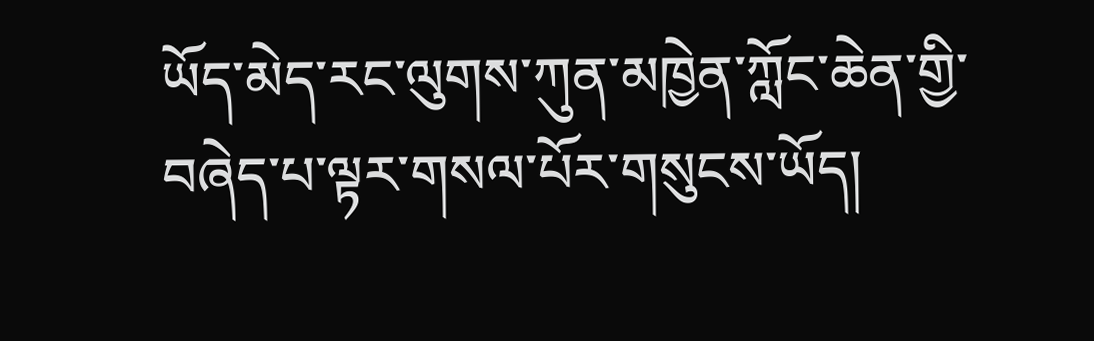ཡོད་མེད་རང་ལུགས་ཀུན་མཁྱེན་ཀློང་ཆེན་གྱི་བཞེད་པ་ལྟར་གསལ་པོར་གསུངས་ཡོད།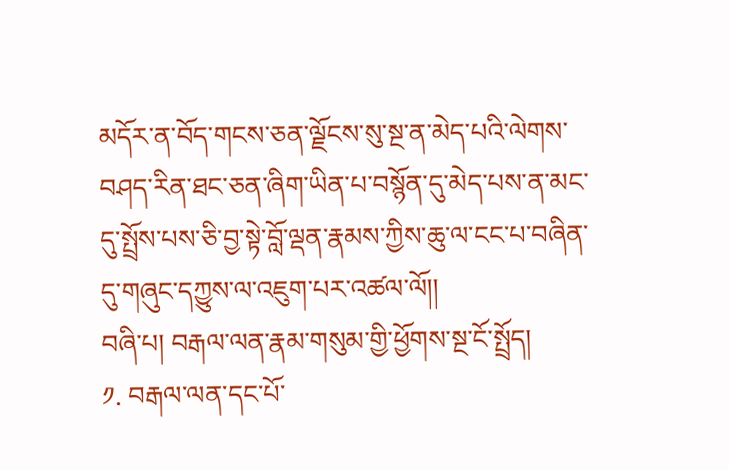མདོར་ན་བོད་གངས་ཅན་ལྗོངས་སུ་སྔ་ན་མེད་པའི་ལེགས་བཤད་རིན་ཐང་ཅན་ཞིག་ཡིན་པ་བསྙོན་དུ་མེད་པས་ན་མང་དུ་སྤྲོས་པས་ཅི་བྱ་སྟེ་བློ་ལྡན་རྣམས་ཀྱིས་ཆུ་ལ་ངང་པ་བཞིན་དུ་གཞུང་དཀྱུས་ལ་འཇུག་པར་འཚལ་ལོ།།
བཞི་པ། བརྒལ་ལན་རྣམ་གསུམ་གྱི་ཕྱོགས་སྔ་ངོ་སྤྲོད།
༡. བརྒལ་ལན་དང་པོ་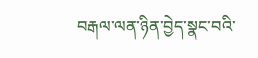བརྒལ་ལན་ཉིན་བྱེད་སྣང་བའི་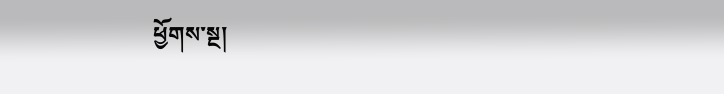ཕྱོགས་སྔ།